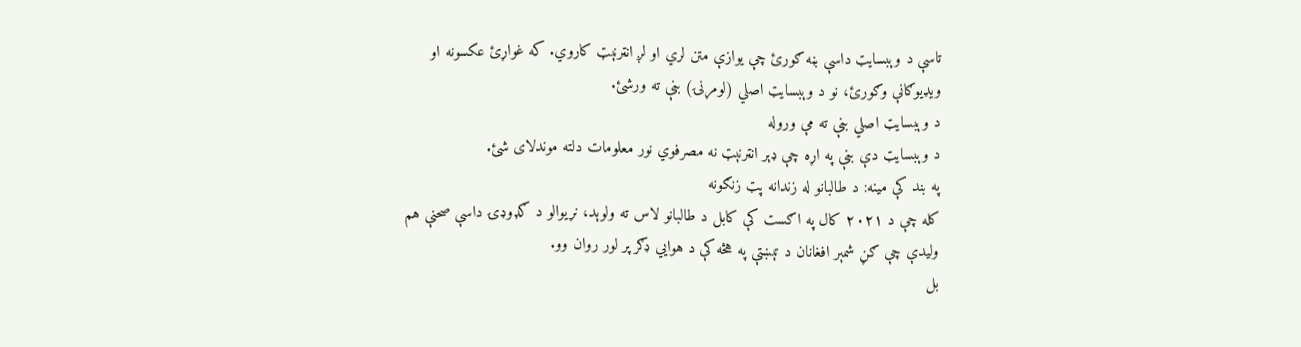تاسې د وېبسایټ داسې بڼه ګورئ چې یوازې متن لري او لږ انټرنېټ کاروي. که غواړئ عکسونه او ویډیوګانې وګورئ، نو د وېبسایټ اصلي (لومړنۍ) بڼې ته ورشئ.
د وېبسایټ اصلي بڼې ته مې وروله
د وېبسایټ دې بڼې په اړه چې ډېر انټرنېټ نه مصرفوي نور معلومات دلته موندلای شئ.
په بند کې مینه: د طالبانو له زندانه پټ زنګونه
کله چې د ۲۰۲۱ کال په اګست کې کابل د طالبانو لاس ته ولوېد، نړیوالو د ګډوډۍ داسې صحنې هم ولیدې چې ګڼ شمېر افغانان د تېښتې په هڅه کې د هوايي ډګر پر لور روان وو.
بل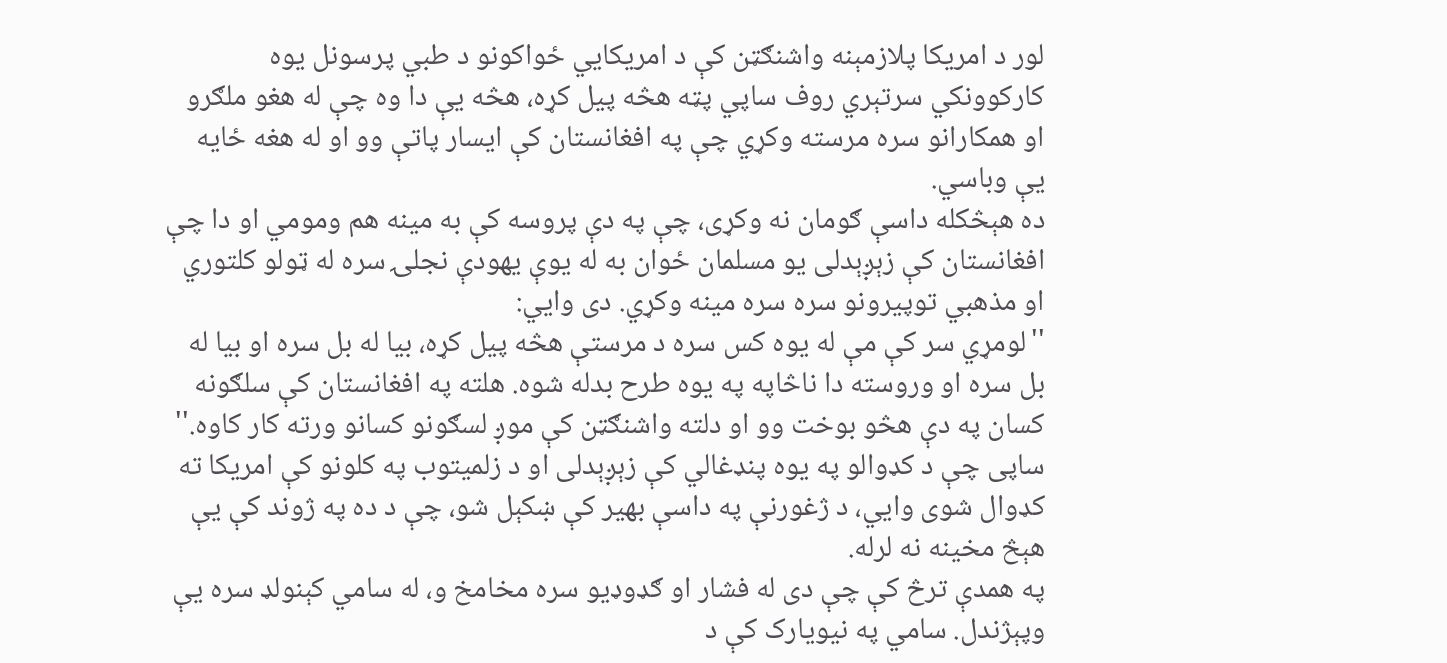لور د امریکا پلازمېنه واشنګټن کې د امریکايي ځواکونو د طبي پرسونل یوه کارکوونکي سرتېري روف ساپي پټه هڅه پیل کړه، هڅه یې دا وه چې له هغو ملګرو او همکارانو سره مرسته وکړي چې په افغانستان کې ایسار پاتې وو او له هغه ځایه یې وباسي.
ده هېڅکله داسې ګومان نه وکړی، چې په دې پروسه کې به مینه هم ومومي او دا چې افغانستان کې زېږېدلی یو مسلمان ځوان به له یوې یهودې نجلۍ سره له ټولو کلتوري او مذهبي توپیرونو سره سره مینه وکړي. دی وايي:
''لومړي سر کې مې له یوه کس سره د مرستې هڅه پیل کړه، بیا له بل سره او بیا له بل سره او وروسته دا ناڅاپه په یوه طرح بدله شوه. هلته په افغانستان کې سلګونه کسان په دې هڅو بوخت وو او دلته واشنګټن کې موږ لسګونو کسانو ورته کار کاوه.''
ساپی چې د کډوالو په یوه پنډغالي کې زېږېدلی او د زلمیتوب په کلونو کې امریکا ته کډوال شوی وايي، د ژغورنې په داسې بهیر کې ښکېل شو، چې د ده په ژوند کې یې هېڅ مخینه نه لرله.
په همدې ترڅ کې چې دی له فشار او ګډوډیو سره مخامخ و، له سامي کېنولډ سره یې وپېژندل. سامي په نیویارک کې د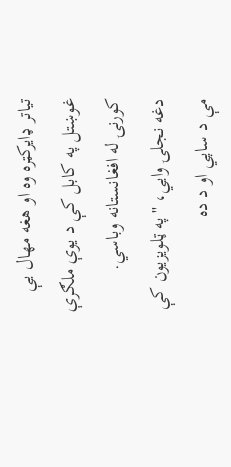تیاتر ډایرکټره وه او هغه مهال یې غوښتل په کابل کې د یوې ملګرې کورنۍ له افغانستانه وباسي.
دغه نجلۍ وايي، ''په ټلویزیون کې مې د ساپي او د ده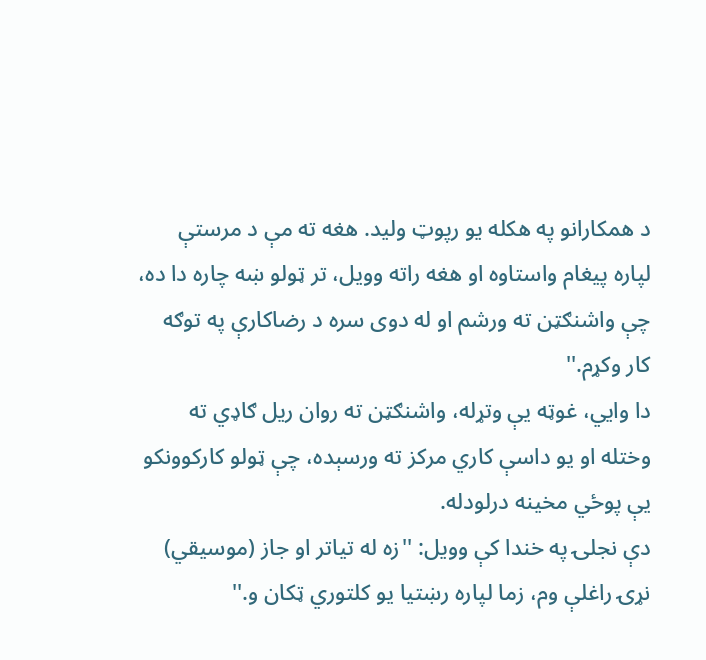د همکارانو په هکله یو رپوټ ولید. هغه ته مې د مرستې لپاره پیغام واستاوه او هغه راته وویل، تر ټولو ښه چاره دا ده، چې واشنګټن ته ورشم او له دوی سره د رضاکارې په توګه کار وکړم.''
دا وايي، غوټه یې وتړله، واشنګټن ته روان ریل ګاډي ته وختله او یو داسې کاري مرکز ته ورسېده، چې ټولو کارکوونکو یې پوځي مخینه درلودله.
دې نجلۍ په خندا کې وویل: ''زه له تیاتر او جاز (موسیقي) نړۍ راغلې وم، زما لپاره رښتیا یو کلتوري ټکان و.''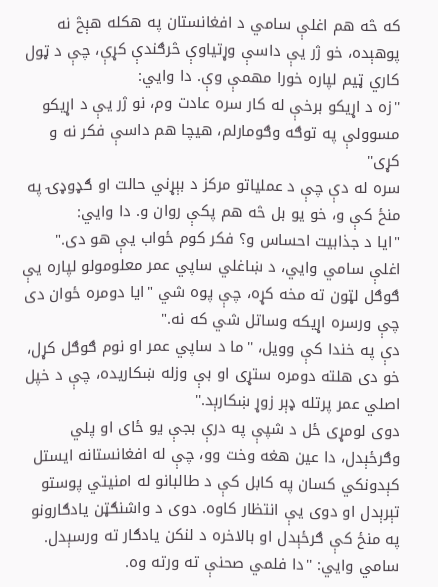که څه هم اغلې سامي د افغانستان په هکله هېڅ نه پوهېده، خو ژر یې داسې وړتیاوې څرګندې کړې، چې د ټول کاري ټیم لپاره خورا مهمې وې. دا وايي:
''زه د اړیکو برخې له کار سره عادت وم، نو ژر یې د اړیکو مسوولې په توګه وګومارلم، هیچا هم داسې فکر نه و کړی''
سره له دې چې د عملیاتو مرکز د بېړني حالت او ګډوډۍ په منځ کې و، خو یو بل څه هم پکې روان و. دا وايي:
"ایا د جذابیت احساس و؟ فکر کوم ځواب یې هو دی."
اغلې سامي وايي، د ښاغلي ساپي عمر معلومولو لپاره یې ګوګل لټون ته مخه کړه، چې پوه شي "ایا دومره ځوان دی چې ورسره اړیکه وساتل شي که نه."
دې په خندا کې وویل، ''ما د ساپي عمر او نوم ګوګل کړل، خو دی هلته دومره ستړی او بې وزله ښکاریده، چې د خپل اصلي عمر پرتله ډېر زوړ ښکارېد.''
دوی لومړی ځل د شپې په درې بجې یو ځای او پلي وګرځېدل، دا عین هغه وخت وو، چې له افغانستانه ایستل کېدونکي کسان په کابل کې د طالبانو له امنیتي پوستو تېرېدل او دوی یې انتظار کاوه. دوی د واشنګټن یادګارونو په منځ کې ګرځېدل او بالاخره د لنکن یادګار ته ورسېدل.
سامي وايي: ''دا فلمي صحنې ته ورته وه.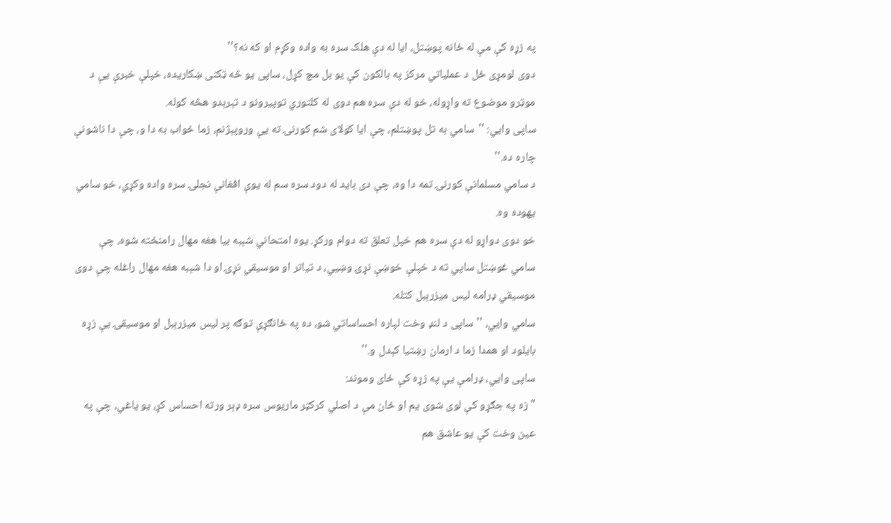په زړه کې مې له ځانه پوښتل، ایا له دې هلک سره به واده وکړم او که نه؟''
دوی لومړی ځل د عملیاتي مرکز په بالکون کې یو بل مچ کړل، ساپی یو څه ټکنی ښکاریده، خپلې خبرې یې د موټرو موضوع ته واړوله، خو له دې سره هم دوی له کلتوري توپیرونو د تېرېدو هڅه کوله.
ساپی وايي: ''سامي به تل پوښتلم، چې ایا کولای شم کورنۍ ته یې وروپېژنم، زما ځواب به دا و، چې دا ناشونې چاره ده.''
د سامي مسلمانې کورنۍ تمه دا وه، چې دی باید له دود سره سم له یوې افغانې نجلۍ سره واده وکړي، خو سامي یهوده وه.
خو دوی دواړو له دې سره هم خپل تعلق ته دوام ورکړ. یوه امتحاني شېبه بیا هغه مهال رامنځته شوه، چې سامي غوښتل ساپي ته د خپلې خوښې نړۍ وښيي، د تیاتر او موسیقي نړۍ او دا شېبه هغه مهال راغله چې دوی موسیقي ډرامه لیس میزرېبل کتله.
سامي وايي، ''ساپی د لنډ وخت لپاره احساساتي شو، ده په ځانګړې توګه پر لیس میزرېبل او موسیقۍ یې زړه بایلود او همدا زما د ارمان رښتیا کېدل و.''
ساپی وايي، ډرامې یې په زړه کې ځای وموند:
"زه په جګړو کې لوی شوی یم او ځان مې د اصلي کرکټر ماريوس سره ډېر ورته احساس کړ، یو یاغي، چې په عین وخت کې یو عاشق هم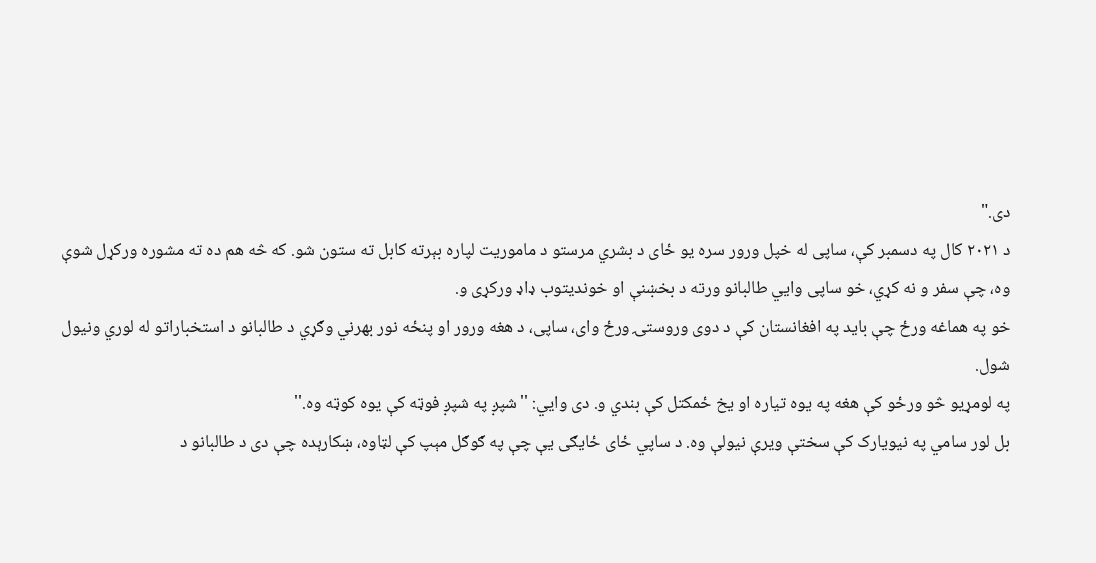دی."
د ۲۰۲۱ کال په دسمبر کې، ساپی له خپل ورور سره یو ځای د بشري مرستو د ماموریت لپاره بېرته کابل ته ستون شو. که څه هم ده ته مشوره ورکړل شوې وه، چې سفر و نه کړي، خو ساپی وايي طالبانو ورته د بخښنې او خوندیتوب ډاډ ورکړی و.
خو په هماغه ورځ چې باید په افغانستان کې د دوی وروستۍ ورځ وای، ساپی، د هغه ورور او پنځه نور بهرني وګړي د طالبانو د استخباراتو له لوري ونیول شول.
په لومړیو څو ورځو کې هغه په یوه تیاره او یخ ځمکتل کې بندي و. دی وايي: ''شپږ په شپږ فوټه کې یوه کوټه وه.''
بل لور سامي په نیویارک کې سختې ویرې نیولې وه. د ساپي ځای ځایګی یې چې په ګوګل مېپ کې لټاوه، ښکارېده چې دی د طالبانو د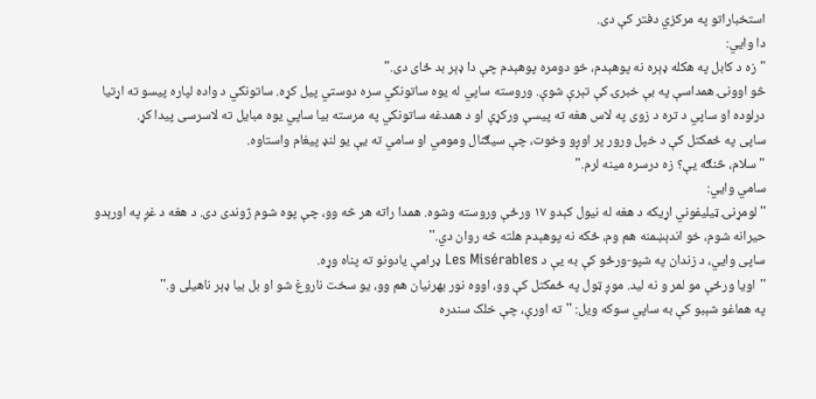استخباراتو په مرکزي دفتر کې دی.
دا وايي:
"زه د کابل په هکله ډېره نه پوهېدم، خو دومره پوهېدم چې دا ډېر بد ځای دی."
څو اوونۍ همداسې په بې خبرۍ کې تېرې شوې. وروسته ساپي له یوه ساتونکي سره دوستي پیل کړه. ساتونکي د واده لپاره پیسو ته اړتیا درلوده او ساپي د تره د زوی په لاس هغه ته پیسې ورکړې او د همدغه ساتونکي په مرسته بیا ساپي یوه مبایل ته لاسرسی پیدا کړ.
ساپی په ځمکتل کې د خپل ورور پر اوږو وخوت، چې سیګنال ومومي او سامي ته یې یو لنډ پیغام واستاوه.
"سلام، څنګه یې؟ زه درسره مینه لرم."
سامي وايي:
''لومړنۍ ټیلیفوني اړیکه د هغه له نیول کېدو ۱۷ ورځې وروسته وشوه. همدا راته هر څه وو، چې پوه شوم ژوندی دی. د هغه د غږ په اورېدو حیرانه شوم، خو اندېښمنه هم وم، ځکه نه پوهېدم هلته څه روان دي.''
ساپی وايي، د زندان په شپو-ورځو کې به یې د Les Misérables ډرامې یادونو ته پناه وړه.
''اویا ورځې مو لمر و نه لید. موږ ټول په ځمکتل کې وو، اووه نور بهرنیان هم وو، یو سخت ناروغ شو او بل بیا ډېر ناهیلی و.''
په هماغو شېبو کې به ساپي سوکه ویل: ''ته اورې، چې خلک سندره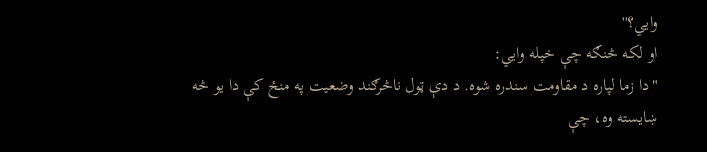وايي؟''
او لکه څنګه چې خپله وایي:
"دا زما لپاره د مقاومت سندره شوه. د دې ټول ناڅرګند وضعیت په منځ کې دا یو څه ښایسته وه، چې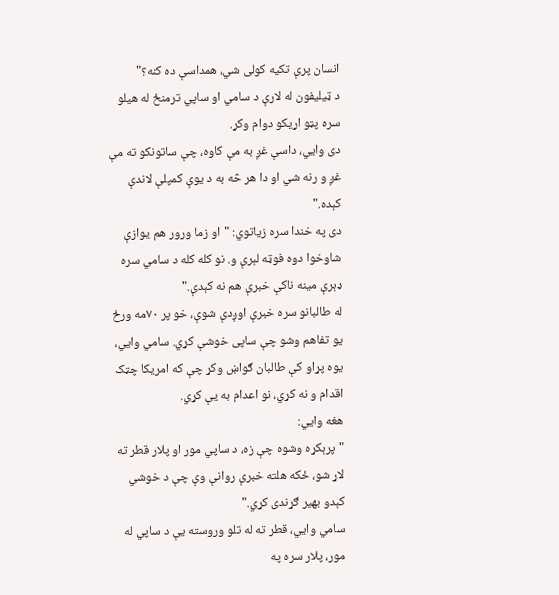انسان پرې تکیه کولی شي، همداسې ده کنه؟"
د ټیلیفون له لارې د سامي او ساپي ترمنځ له هیلو سره پټو اړیکو دوام وکړ.
دی وايي، داسې غږ به مې کاوه، چې ساتونکو ته مې غږ و رنه شي او دا هر څه به د یوې کمپلې لاندې کېده."
دی په خندا سره زیاتوي: "او زما ورور هم یوازې شاوخوا دوه فوټه لېرې و. نو کله کله د سامي سره ډېرې مینه ناکې خبرې هم نه کېدې."
له طالبانو سره خبرې اوږدې شوې، خو پر ۷۰مه ورځ یو تفاهم وشو چې ساپی خوشې کړي. سامي وايي، یوه پړاو کې طالبان ګواښ وکړ چې که امریکا چټک اقدام و نه کړي، نو اعدام به یې کړي.
هغه وايي:
"پرېکړه وشوه چې زه، د ساپي مور او پلار قطر ته لاړ شو، ځکه هلته خبرې روانې وې چې د خوشي کېدو بهیر ګړندی کړي."
سامي وايي، قطر ته له تلو وروسته یې د ساپي له مور، پلار سره په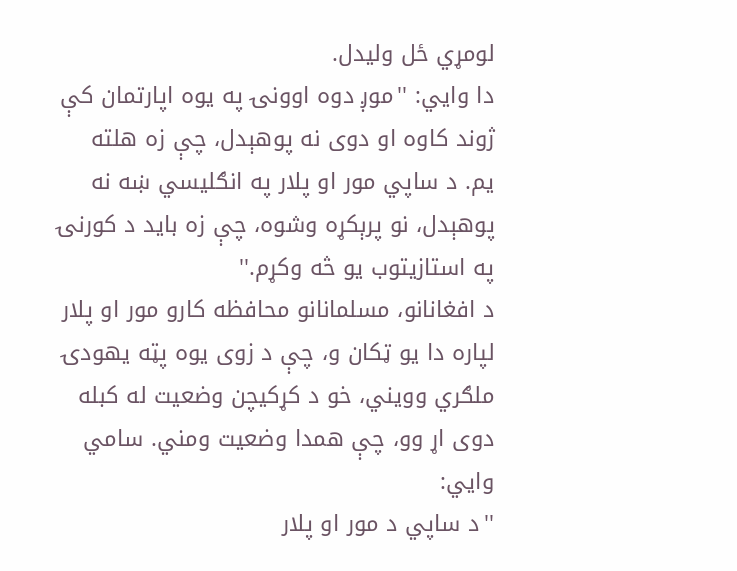لومړي ځل ولیدل.
دا وايي: ''موږ دوه اوونۍ په یوه اپارتمان کې ژوند کاوه او دوی نه پوهېدل، چې زه هلته یم. د ساپي مور او پلار په انګلیسي ښه نه پوهېدل، نو پرېکړه وشوه، چې زه باید د کورنۍ په استازیتوب یو څه وکړم.''
د افغانانو، مسلمانانو محافظه کارو مور او پلار لپاره دا یو ټکان و، چې د زوی یوه پټه یهودۍ ملګري وویني، خو د کړکیچن وضعیت له کبله دوی اړ وو، چې همدا وضعیت ومني. سامي وايي:
''د ساپي د مور او پلار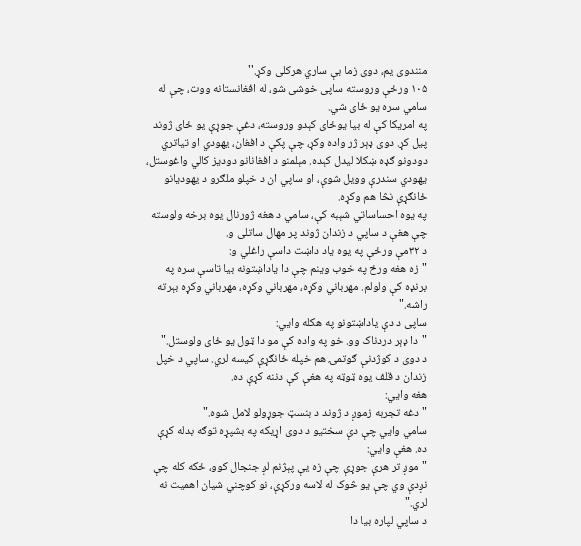منندوی یم، دوی زما بې ساري هرکلی وکړ.''
۱۰۵ ورځې وروسته ساپی خوشی شو، له افغانستانه ووت، چې له سامي سره یو ځای شي.
په امریکا کې له بیا یوځای کېدو وروسته، دغې جوړې یو ځای ژوند پیل کړ. دوی ډېر ژر واده وکړ، چې پکې د افغان، یهودي او تیاتري دودونو ګډه ښکلا لیدل کېده. مېلمنو د افغانانو دودیز کالي واغوستل، یهودي سندرې وویل شوې، او ساپي ان د خپلو ملګرو د یهودیانو ځانګړې نڅا هم وکړه.
په یوه احساساتي شېبه کې، سامي د هغه ژورنال یوه برخه ولوسته چې هغې د ساپي د زندان ژوند پر مهال ساتلی و.
د ۳۲مې ورځې په یوه یاد داښت داسې راغلي و:
"زه هغه ورځ په خوب وینم چې دا یاداښتونه بیا تاسې سره په برنډه کې ولولم. مهرباني وکړه، مهرباني وکړه، مهرباني وکړه بېرته راشه."
ساپی د دې یاداښتونو په هکله وايي:
"دا ډېر دردناک وو. خو په واده کې مو دا ټول یو ځای ولوستل."
د دوی د کوژدنې ګوتمۍ هم خپله ځانګړې کیسه لري. ساپي د خپل زندان د قلف یوه ټوټه په هغې کې دننه کړې ده.
هغه وایي:
"دغه تجربه زموږ د ژوند د بنسټ جوړولو لامل شوه."
سامي وايي چې دې سختیو د دوی اړیکه په بشپړه توګه بدله کړې ده. هغې وایي:
"موږ تر هرې جوړې چې زه یې پېژنم لږ جنجال کوو، ځکه کله چې نږدې وي چې یو څوک له لاسه ورکړې، نو کوچني شیان اهمیت نه لري."
د ساپي لپاره بیا دا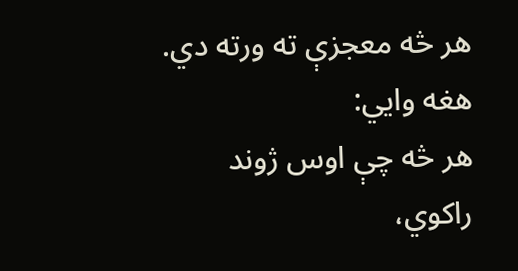هر څه معجزې ته ورته دي. هغه وايي:
هر څه چې اوس ژوند راکوي،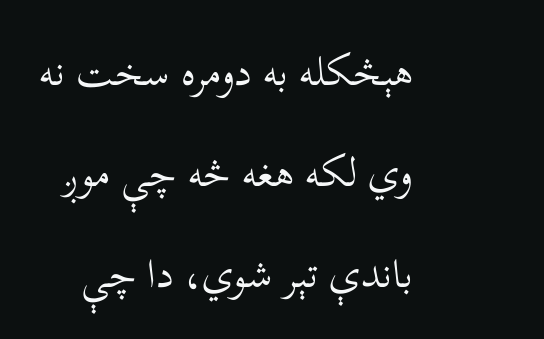هېڅکله به دومره سخت نه وي لکه هغه څه چې موږ باندې تېر شوي، دا چې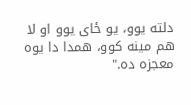دلته یوو، یو ځای یوو او لا هم مینه کوو، همدا دا یوه معجزه ده."